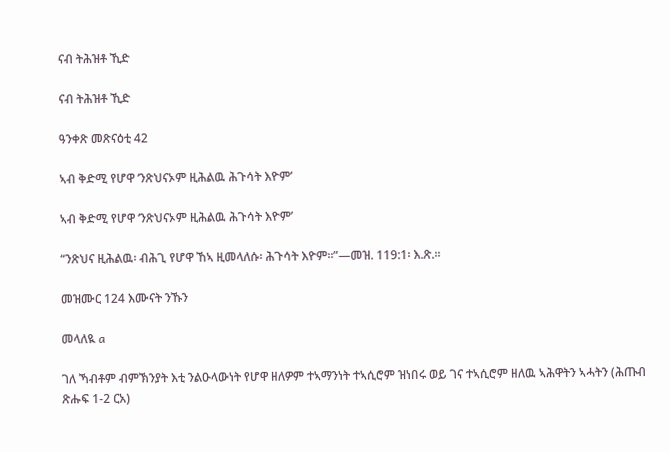ናብ ትሕዝቶ ኺድ

ናብ ትሕዝቶ ኺድ

ዓንቀጽ መጽናዕቲ 42

ኣብ ቅድሚ የሆዋ ‘ንጽህናኦም ዚሕልዉ ሕጉሳት እዮም’

ኣብ ቅድሚ የሆዋ ‘ንጽህናኦም ዚሕልዉ ሕጉሳት እዮም’

“ንጽህና ዚሕልዉ፡ ብሕጊ የሆዋ ኸኣ ዚመላለሱ፡ ሕጉሳት እዮም።”—መዝ. 119:1፡ እ.ጽ.።

መዝሙር 124 እሙናት ንኹን

መላለዪ a

ገለ ኻብቶም ብምኽንያት እቲ ንልዑላውነት የሆዋ ዘለዎም ተኣማንነት ተኣሲሮም ዝነበሩ ወይ ገና ተኣሲሮም ዘለዉ ኣሕዋትን ኣሓትን (ሕጡብ ጽሑፍ 1-2 ርአ)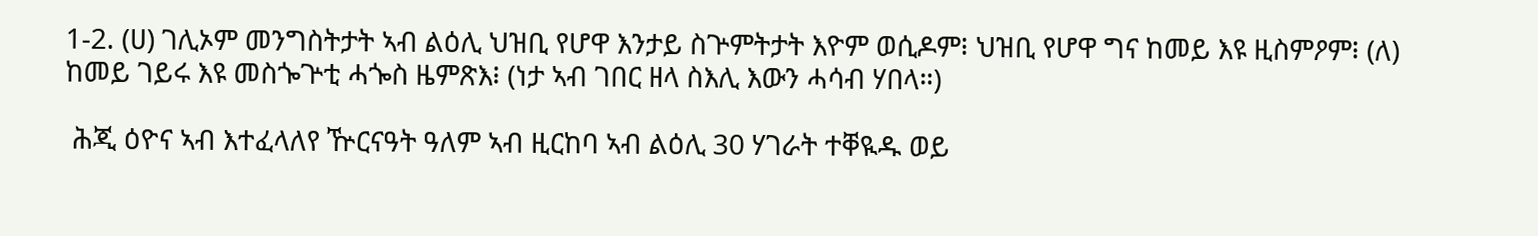1-2. (ሀ) ገሊኦም መንግስትታት ኣብ ልዕሊ ህዝቢ የሆዋ እንታይ ስጕምትታት እዮም ወሲዶም፧ ህዝቢ የሆዋ ግና ከመይ እዩ ዚስምዖም፧ (ለ) ከመይ ገይሩ እዩ መስጐጕቲ ሓጐስ ዜምጽእ፧ (ነታ ኣብ ገበር ዘላ ስእሊ እውን ሓሳብ ሃበላ።)

 ሕጂ ዕዮና ኣብ እተፈላለየ ዅርናዓት ዓለም ኣብ ዚርከባ ኣብ ልዕሊ 30 ሃገራት ተቐዪዱ ወይ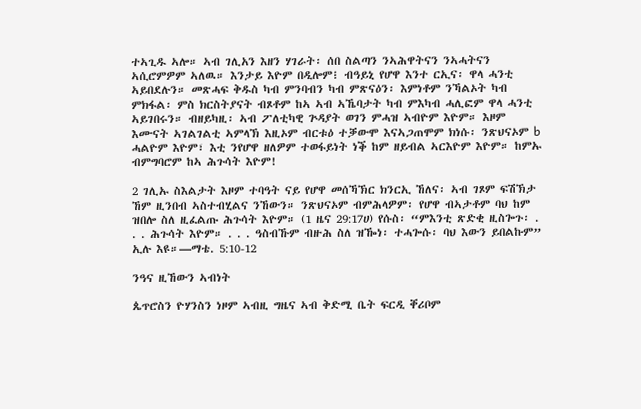ተኣጊዱ ኣሎ። ኣብ ገሊአን እዘን ሃገራት፡ ሰበ ስልጣን ንኣሕዋትናን ንኣሓትናን ኣሲሮምዎም ኣለዉ። እንታይ እዮም በዲሎም፧ ብዓይኒ የሆዋ እንተ ርኢና፡ ዋላ ሓንቲ ኣይበደሉን። መጽሓፍ ቅዱስ ካብ ምንባብን ካብ ምጽናዕን፡ እምነቶም ንኻልኦት ካብ ምክፋል፡ ምስ ክርስትያናት ብጾቶም ከኣ ኣብ ኣኼባታት ካብ ምእካብ ሓሊፎም ዋላ ሓንቲ ኣይገበሩን። ብዘይካዚ፡ ኣብ ፖለቲካዊ ጕዳያት ወገን ምሓዝ ኣብዮም እዮም። እዞም እሙናት ኣገልገልቲ ኣምላኽ እዚኦም ብርቱዕ ተቓውሞ እናኣጋጠሞም ክነሱ፡ ንጽህናኦም b ሓልዮም እዮም፣ እቲ ንየሆዋ ዘለዎም ተወፋይነት ነቕ ከም ዘይብል ኣርእዮም እዮም። ከምኡ ብምግባሮም ከኣ ሕጉሳት እዮም!

2 ገሊኡ ስእልታት እዞም ተባዓት ናይ የሆዋ መሰኻኽር ክንርኢ ኸለና፡ ኣብ ገጾም ፍሽኽታ ኸም ዚንበብ ኣስተብሂልና ንኸውን። ንጽህናኦም ብምሕላዎም፡ የሆዋ ብኣታቶም ባህ ከም ዝበሎ ስለ ዚፈልጡ ሕጉሳት እዮም። (1 ዜና 29:17ሀ) የሱስ፡ “ምእንቲ ጽድቂ ዚስጐጉ፡ . . . ሕጉሳት እዮም። . . . ዓስብኹም ብዙሕ ስለ ዝዀነ፡ ተሓጐሱ፡ ባህ እውን ይበልኩም” ኢሉ እዩ።—ማቴ. 5:10-12

ንዓና ዚኸውን ኣብነት

ጴጥሮስን ዮሃንስን ነዞም ኣብዚ ግዜና ኣብ ቅድሚ ቤት ፍርዲ ቐሪቦም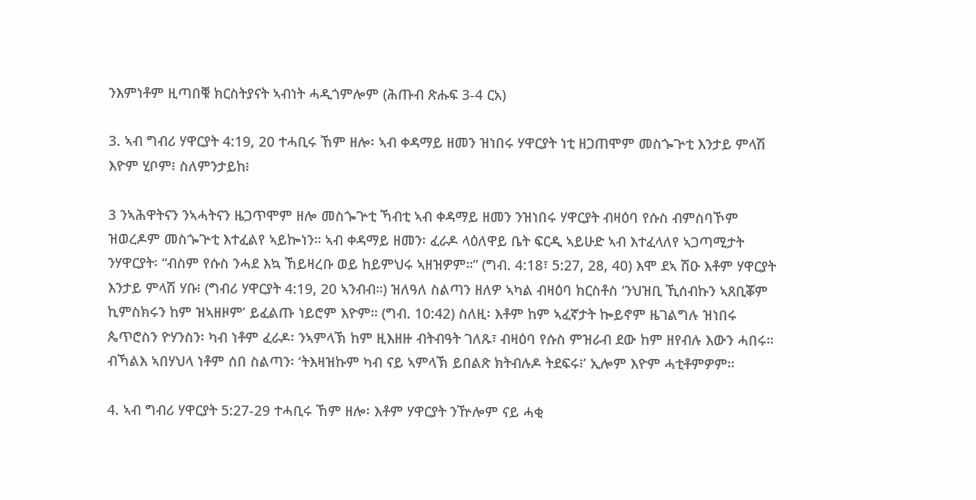ንእምነቶም ዚጣበቑ ክርስትያናት ኣብነት ሓዲጎምሎም (ሕጡብ ጽሑፍ 3-4 ርአ)

3. ኣብ ግብሪ ሃዋርያት 4:19, 20 ተሓቢሩ ኸም ዘሎ፡ ኣብ ቀዳማይ ዘመን ዝነበሩ ሃዋርያት ነቲ ዘጋጠሞም መስጐጕቲ እንታይ ምላሽ እዮም ሂቦም፧ ስለምንታይከ፧

3 ንኣሕዋትናን ንኣሓትናን ዜጋጥሞም ዘሎ መስጐጕቲ ኻብቲ ኣብ ቀዳማይ ዘመን ንዝነበሩ ሃዋርያት ብዛዕባ የሱስ ብምስባኾም ዝወረዶም መስጐጕቲ እተፈልየ ኣይኰነን። ኣብ ቀዳማይ ዘመን፡ ፈራዶ ላዕለዋይ ቤት ፍርዲ ኣይሁድ ኣብ እተፈላለየ ኣጋጣሚታት ንሃዋርያት፡ “ብስም የሱስ ንሓደ እኳ ኸይዛረቡ ወይ ከይምህሩ ኣዘዝዎም።” (ግብ. 4:18፣ 5:27, 28, 40) እሞ ደኣ ሽዑ እቶም ሃዋርያት እንታይ ምላሽ ሃቡ፧ (ግብሪ ሃዋርያት 4:19, 20 ኣንብብ።) ዝለዓለ ስልጣን ዘለዎ ኣካል ብዛዕባ ክርስቶስ ‘ንህዝቢ ኺሰብኩን ኣጸቢቖም ኪምስክሩን ከም ዝኣዘዞም’ ይፈልጡ ነይሮም እዮም። (ግብ. 10:42) ስለዚ፡ እቶም ከም ኣፈኛታት ኰይኖም ዜገልግሉ ዝነበሩ ጴጥሮስን ዮሃንስን፡ ካብ ነቶም ፈራዶ፡ ንኣምላኽ ከም ዚእዘዙ ብትብዓት ገለጹ፣ ብዛዕባ የሱስ ምዝራብ ደው ከም ዘየብሉ እውን ሓበሩ። ብኻልእ ኣበሃህላ ነቶም ሰበ ስልጣን፡ ‘ትእዛዝኩም ካብ ናይ ኣምላኽ ይበልጽ ክትብሉዶ ትደፍሩ፧’ ኢሎም እዮም ሓቲቶምዎም።

4. ኣብ ግብሪ ሃዋርያት 5:27-29 ተሓቢሩ ኸም ዘሎ፡ እቶም ሃዋርያት ንዅሎም ናይ ሓቂ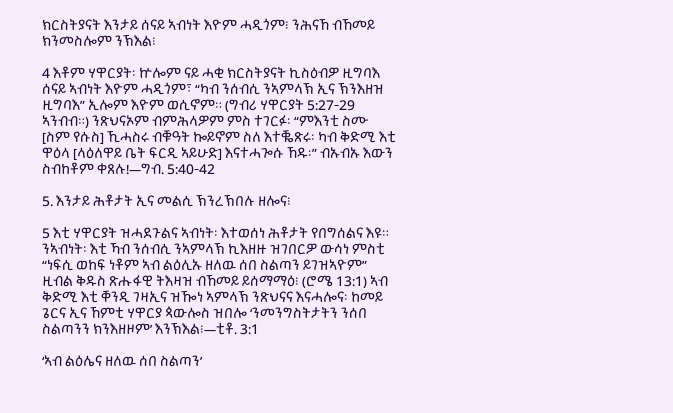ክርስትያናት እንታይ ሰናይ ኣብነት እዮም ሓዲጎም፧ ንሕናኸ ብኸመይ ክንመስሎም ንኽእል፧

4 እቶም ሃዋርያት፡ ኵሎም ናይ ሓቂ ክርስትያናት ኪስዕብዎ ዚግባእ ሰናይ ኣብነት እዮም ሓዲጎም፣ “ካብ ንሰብሲ ንኣምላኽ ኢና ኽንእዘዝ ዚግባእ” ኢሎም እዮም ወሲኖም። (ግብሪ ሃዋርያት 5:27-29 ኣንብብ።) ንጽህናኦም ብምሕላዎም ምስ ተገርፉ፡ “ምእንቲ ስሙ [ስም የሱስ] ኺሓስሩ ብቑዓት ኰይኖም ስለ እተቘጽሩ፡ ካብ ቅድሚ እቲ ዋዕላ [ላዕለዋይ ቤት ፍርዲ ኣይሁድ] እናተሓጐሱ ኸዱ፡” ብኡብኡ እውን ስብከቶም ቀጸሉ!—ግብ. 5:40-42

5. እንታይ ሕቶታት ኢና መልሲ ኽንረኽበሉ ዘሎና፧

5 እቲ ሃዋርያት ዝሓደጉልና ኣብነት፡ እተወሰነ ሕቶታት የበግሰልና እዩ። ንኣብነት፡ እቲ ኻብ ንሰብሲ ንኣምላኽ ኪእዘዙ ዝገበርዎ ውሳነ ምስቲ “ነፍሲ ወከፍ ነቶም ኣብ ልዕሊኡ ዘለዉ ሰበ ስልጣን ይገዝኣዮም” ዚብል ቅዱስ ጽሑፋዊ ትእዛዝ ብኸመይ ይሰማማዕ፧ (ሮሜ 13:1) ኣብ ቅድሚ እቲ ቐንዲ ገዛኢና ዝዀነ ኣምላኽ ንጽህናና እናሓሎና፡ ከመይ ጌርና ኢና ኸምቲ ሃዋርያ ጳውሎስ ዝበሎ ‘ንመንግስትታትን ንሰበ ስልጣንን ክንእዘዞም’ እንኽእል፧—ቲቶ. 3:1

‘ኣብ ልዕሌና ዘለዉ ሰበ ስልጣን’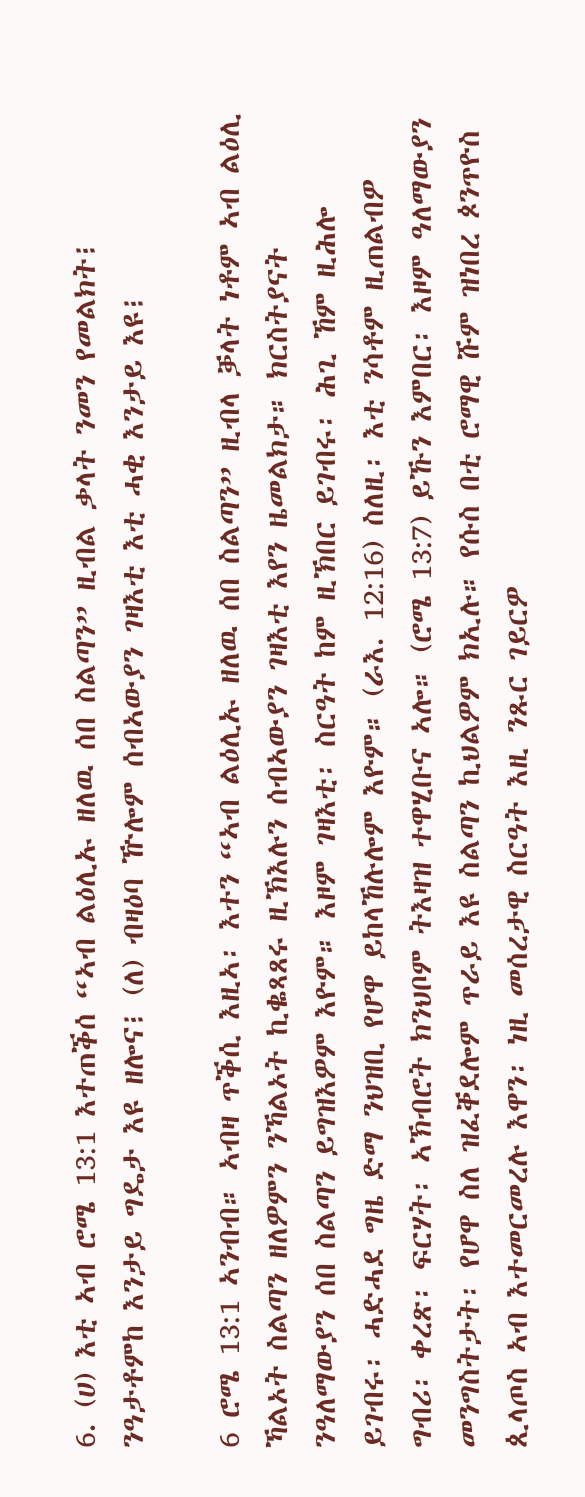6. (ሀ) እቲ ኣብ ሮሜ 13:1 እተጠቕሰ “ኣብ ልዕሊኡ ዘለዉ ሰበ ስልጣን” ዚብል ቃላት ንመን የመልክት፧ ንዓታቶምከ እንታይ ግዴታ እዩ ዘሎና፧ (ለ) ብዛዕባ ዅሎም ሰብኣውያን ገዛእቲ እቲ ሓቂ እንታይ እዩ፧

6 ሮሜ 13:1 ኣንብብ። ኣብዛ ጥቕሲ እዚኣ፡ እተን “ኣብ ልዕሊኡ ዘለዉ ሰበ ስልጣን” ዚብላ ቓላት ነቶም ኣብ ልዕሊ ኻልኦት ስልጣን ዘለዎምን ንኻልኦት ኪቈጻጸሩ ዚኽእሉን ሰብኣውያን ገዛእቲ እየን ዜመልክታ። ክርስትያናት ንዓለማውያን ሰበ ስልጣን ይግዝእዎም እዮም። እዞም ገዛእቲ፡ ስርዓት ከም ዚኽበር ይገብሩ፡ ሕጊ ኸም ዚሕሎ ይገብሩ፡ ሓድሓደ ግዜ ድማ ንህዝቢ የሆዋ ይከላኸሉሎም እዮም። (ራእ. 12:16) ስለዚ፡ እቲ ንሳቶም ዚጠልብዎ ግብሪ፡ ቀረጽ፡ ፍርሃት፡ ኣኽብሮት ክንህቦም ትእዛዝ ተዋሂቡና ኣሎ። (ሮሜ 13:7) ይኹን እምበር፡ እዞም ዓለማውያን መንግስትታት፡ የሆዋ ስለ ዝፈቐደሎም ጥራይ እዩ ስልጣን ኪህልዎም ክኢሉ። የሱስ በቲ ሮማዊ ሹም ዝነበረ ጶንጥዮስ ጲላጦስ ኣብ እተመርመረሉ እዋን፡ ነዚ መሰረታዊ ስርዓት እዚ ንጹር ገይርዎ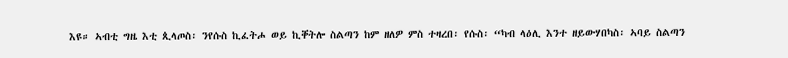እዩ። ኣብቲ ግዜ እቲ ጲላጦስ፡ ንየሱስ ኪፈትሖ ወይ ኪቐትሎ ስልጣን ከም ዘለዎ ምስ ተዛረበ፡ የሱስ፡ “ካብ ላዕሊ እንተ ዘይውሃበካስ፡ ኣባይ ስልጣን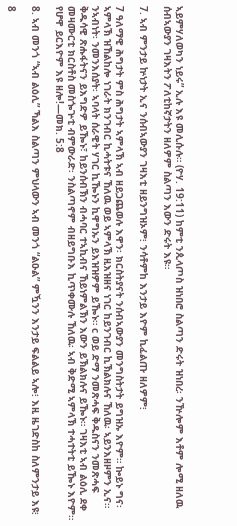ኣይምሃለወካን ነይሩ” ኢሉ እዩ መሊሱሉ። (ዮሃ. 19:11) ከምቲ ንጲላጦስ ዝነበሮ ስልጣን ድሩት ዝነበረ፡ ንዅሎም እቶም ሎሚ ዘለዉ ሰብኣውያን ገዛእትን ፖለቲከኛታትን ዘለዎም ስልጣን እውን ድሩት እዩ።

7. ኣብ ምንታይ ኵነታት ኢና ንሰብኣውያን ገዛእቲ ዘይንግዝኦም፧ ንሳቶምከ እንታይ እዮም ኪፈልጡ ዘለዎም፧

7 ዓለማዊ ሕግታት ምስ ሕግታት ኣምላኽ ኣብ ዘይጋጨወሉ እዋን፡ ክርስትያናት ንሰብኣውያን መንግስትታት ይግዝኡ እዮም። ኰይኑ ግና፡ ኣምላኽ ዝኸልከሎ ነገራት ክንገብር ኪሓትቱና ኸለዉ ወይ ኣምላኽ ዚእዝዘና ነገር ከይንገብር ኪኽልክሉና ኸለዉ፡ ኣይንእዘዞምን ኢና። ንኣብነት፡ ንመንእሰያት፡ ኣባላት ሰራዊት ሃገር ኪዀኑን ኪዋግኡን ይእዝዝዎም ይዀኑ። c ወይ ድማ ንመጽሓፍ ቅዱስናን ንመጽሓፍ ቅዱሳዊ ጽሑፋትናን ይእግድዎ ይዀኑ፣ ከይንሰብኽን ብሓባር ተኣኪብና ኸይነምልኽን እውን ይኽልክሉና ይዀኑ። ገዛእቲ ኣብ ልዕሊ ደቀ መዛሙርቲ ክርስቶስ መስጐጕቲ ብምውራድ፡ ንስልጣኖም ብዘይግቡእ ኪጥቀሙሉ ኸለዉ፡ ኣብ ቅድሚ ኣምላኽ ተሓተትቲ ይዀኑ እዮም። የሆዋ ይርእዮም እዩ ዘሎ!—መክ. 5:8

8. ኣብ መንጎ “ኣብ ልዕሊ” ኻልእ ስልጣን ምህላውን ኣብ መንጎ “ልዑል” ምዃንን እንታይ ፍልልይ ኣሎ፧ እዚ ዜገድስከ ስለምንታይ እዩ፧

8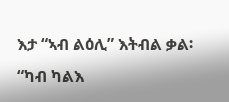እታ “ኣብ ልዕሊ” እትብል ቃል፡ “ካብ ካልእ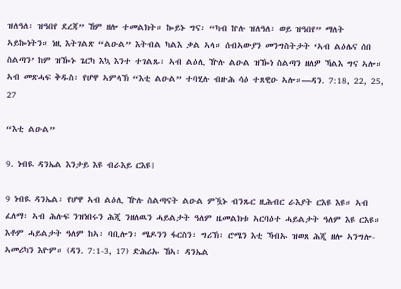ዝለዓለ፡ ዝዓበየ ደረጃ” ኸም ዘሎ ተመልክት። ኰይኑ ግና፡ “ካብ ኵሉ ዝለዓለ፡ ወይ ዝዓበየ” ማለት ኣይኰነትን። ነዚ እትገልጽ “ልዑል” እትብል ካልእ ቃል ኣላ። ሰብኣውያን መንግስትታት ‘ኣብ ልዕሌና ሰበ ስልጣን’ ከም ዝዀኑ ጌርካ እኳ እንተ ተገልጹ፡ ኣብ ልዕሊ ዅሉ ልዑል ዝዀነ ስልጣን ዘለዎ ኻልእ ግና ኣሎ። ኣብ መጽሓፍ ቅዱስ፡ የሆዋ ኣምላኽ “እቲ ልዑል” ተባሂሉ ብዙሕ ሳዕ ተጸዊዑ ኣሎ።—ዳን. 7:18, 22, 25, 27

“እቲ ልዑል”

9. ነብዪ ዳንኤል እንታይ እዩ ብራእይ ርእዩ፧

9 ነብዪ ዳንኤል፡ የሆዋ ኣብ ልዕሊ ዅሉ ስልጣናት ልዑል ምዃኑ ብንጹር ዚሕብር ራእያት ርእዩ እዩ። ኣብ ፈለማ፡ ኣብ ሕሉፍ ንዝነበሩን ሕጂ ንዘለዉን ሓይልታት ዓለም ዜመልክቱ ኣርባዕተ ሓይልታት ዓለም እዩ ርእዩ። እቶም ሓይልታት ዓለም ከኣ፡ ባቢሎን፡ ሜዶንን ፋርስን፡ ግሪኽ፡ ሮሜን እቲ ኻብኡ ዝወጸ ሕጂ ዘሎ ኣንግሎ-ኣመሪካን እዮም። (ዳን. 7:1-3, 17) ድሕሪኡ ኸኣ፡ ዳንኤል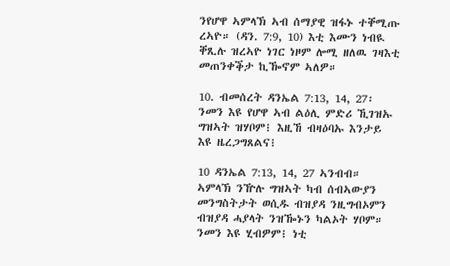ንየሆዋ ኣምላኽ ኣብ ሰማያዊ ዝፋኑ ተቐሚጡ ረኣዮ። (ዳን. 7:9, 10) እቲ እሙን ነብዪ ቐጺሉ ዝረኣዮ ነገር ነዞም ሎሚ ዘለዉ ገዛእቲ መጠንቀቕታ ኪዀኖም ኣለዎ።

10. ብመሰረት ዳንኤል 7:13, 14, 27፡ ንመን እዩ የሆዋ ኣብ ልዕሊ ምድሪ ኺገዝኡ ግዝኣት ዝሃቦም፧ እዚኸ ብዛዕባኡ እንታይ እዩ ዜረጋግጸልና፧

10 ዳንኤል 7:13, 14, 27 ኣንብብ። ኣምላኽ ንዅሉ ግዝኣት ካብ ሰብኣውያን መንግስትታት ወሲዱ ብዝያዳ ንዚግብኦምን ብዝያዳ ሓያላት ንዝዀኑን ካልኦት ሃቦም። ንመን እዩ ሂብዎም፧ ነቲ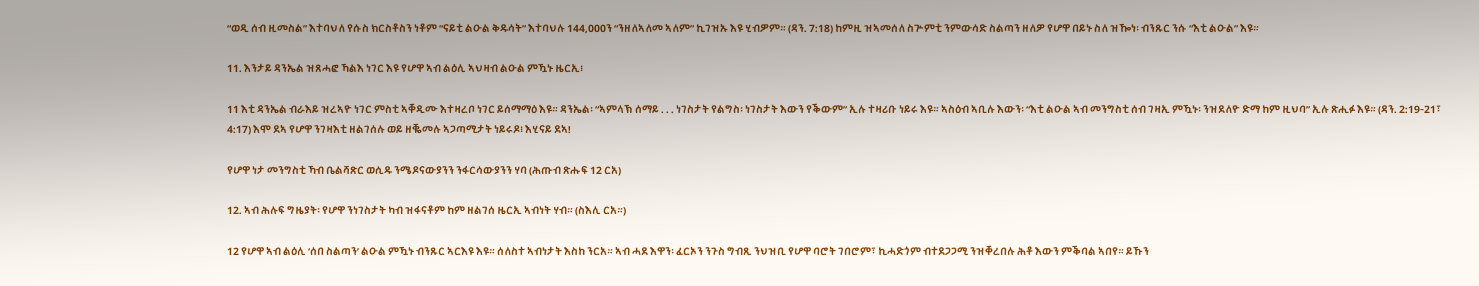“ወዲ ሰብ ዚመስል” እተባህለ የሱስ ክርስቶስን ነቶም “ናይቲ ልዑል ቅዱሳት” እተባህሉ 144,000ን “ንዘለኣለመ ኣለም” ኪገዝኡ እዩ ሂብዎም። (ዳን. 7:18) ከምዚ ዝኣመሰለ ስጕምቲ ንምውሳድ ስልጣን ዘለዎ የሆዋ በይኑ ስለ ዝዀነ፡ ብንጹር ንሱ “እቲ ልዑል” እዩ።

11. እንታይ ዳንኤል ዝጸሓፎ ኻልእ ነገር እዩ የሆዋ ኣብ ልዕሊ ኣህዛብ ልዑል ምዃኑ ዜርኢ፧

11 እቲ ዳንኤል ብራእይ ዝረኣዮ ነገር ምስቲ ኣቐዲሙ እተዛረቦ ነገር ይሰማማዕ እዩ። ዳንኤል፡ “ኣምላኽ ሰማይ . . . ነገስታት የልግስ፡ ነገስታት እውን የቕውም” ኢሉ ተዛሪቡ ነይሩ እዩ። ኣስዕብ ኣቢሉ እውን፡ “እቲ ልዑል ኣብ መንግስቲ ሰብ ገዛኢ ምዃኑ፡ ንዝደለዮ ድማ ከም ዚህባ” ኢሉ ጽሒፉ እዩ። (ዳን. 2:19-21፣ 4:17) እሞ ደኣ የሆዋ ንገዛእቲ ዘልገሰሉ ወይ ዘቘመሉ ኣጋጣሚታት ነይሩዶ፧ እሂናይ ደኣ!

የሆዋ ነታ መንግስቲ ኻብ ቤልሻጽር ወሲዱ ንሜዶናውያንን ንፋርሳውያንን ሃባ (ሕጡብ ጽሑፍ 12 ርአ)

12. ኣብ ሕሉፍ ግዜያት፡ የሆዋ ንነገስታት ካብ ዝፋናቶም ከም ዘልገሰ ዜርኢ ኣብነት ሃብ። (ስእሊ ርአ።)

12 የሆዋ ኣብ ልዕሊ ‘ሰበ ስልጣን’ ልዑል ምዃኑ ብንጹር ኣርእዩ እዩ። ሰለስተ ኣብነታት እስከ ንርአ። ኣብ ሓደ እዋን፡ ፈርኦን ንጉስ ግብጺ ንህዝቢ የሆዋ ባሮት ገበሮም፣ ኪሓድጎም ብተደጋጋሚ ንዝቐረበሉ ሕቶ እውን ምቕባል ኣበየ። ይኹን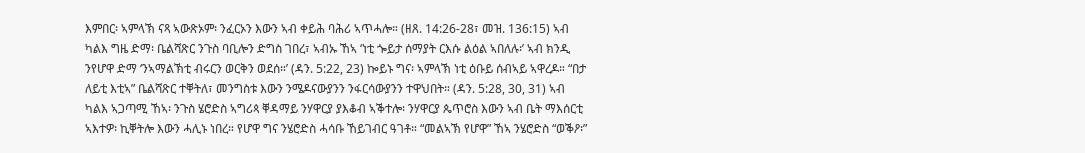እምበር፡ ኣምላኽ ናጻ ኣውጽኦም፡ ንፈርኦን እውን ኣብ ቀይሕ ባሕሪ ኣጥሓሎ። (ዘጸ. 14:26-28፣ መዝ. 136:15) ኣብ ካልእ ግዜ ድማ፡ ቤልሻጽር ንጉስ ባቢሎን ድግስ ገበረ፣ ኣብኡ ኸኣ ‘ነቲ ጐይታ ሰማያት ርእሱ ልዕል ኣበለሉ፡’ ኣብ ክንዲ ንየሆዋ ድማ ‘ንኣማልኽቲ ብሩርን ወርቅን ወደሰ።’ (ዳን. 5:22, 23) ኰይኑ ግና፡ ኣምላኽ ነቲ ዕቡይ ሰብኣይ ኣዋረዶ። “በታ ለይቲ እቲኣ” ቤልሻጽር ተቐትለ፣ መንግስቱ እውን ንሜዶናውያንን ንፋርሳውያንን ተዋህበት። (ዳን. 5:28, 30, 31) ኣብ ካልእ ኣጋጣሚ ኸኣ፡ ንጉስ ሄሮድስ ኣግሪጳ ቐዳማይ ንሃዋርያ ያእቆብ ኣቕተሎ፡ ንሃዋርያ ጴጥሮስ እውን ኣብ ቤት ማእሰርቲ ኣእተዎ፡ ኪቐትሎ እውን ሓሊኑ ነበረ። የሆዋ ግና ንሄሮድስ ሓሳቡ ኸይገብር ዓገቶ። “መልኣኽ የሆዋ” ኸኣ ንሄሮድስ “ወቕዖ፡”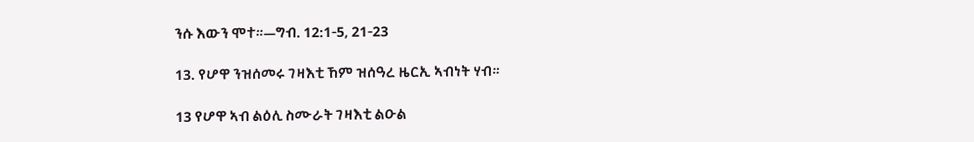ንሱ እውን ሞተ።—ግብ. 12:1-5, 21-23

13. የሆዋ ንዝሰመሩ ገዛእቲ ኸም ዝሰዓረ ዜርኢ ኣብነት ሃብ።

13 የሆዋ ኣብ ልዕሊ ስሙራት ገዛእቲ ልዑል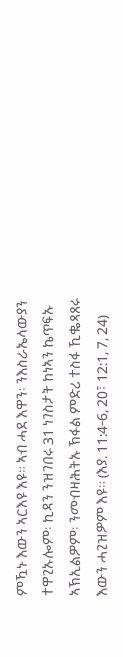ምዃኑ እውን ኣርእዩ እዩ። ኣብ ሓደ እዋን፡ ንእስራኤላውያን ተዋጊኡሎም፡ ኪዳን ንዝገበሩ 31 ነገስታት ከነኣን ኬጥፍኡ ኣኽኢልዎም፡ ንመብዛሕትኡ ኽፋል ምድሪ ተስፋ ኺቈጻጸሩ እውን ሓጊዝዎም እዩ። (እያ. 11:4-6, 20፣ 12:1, 7, 24)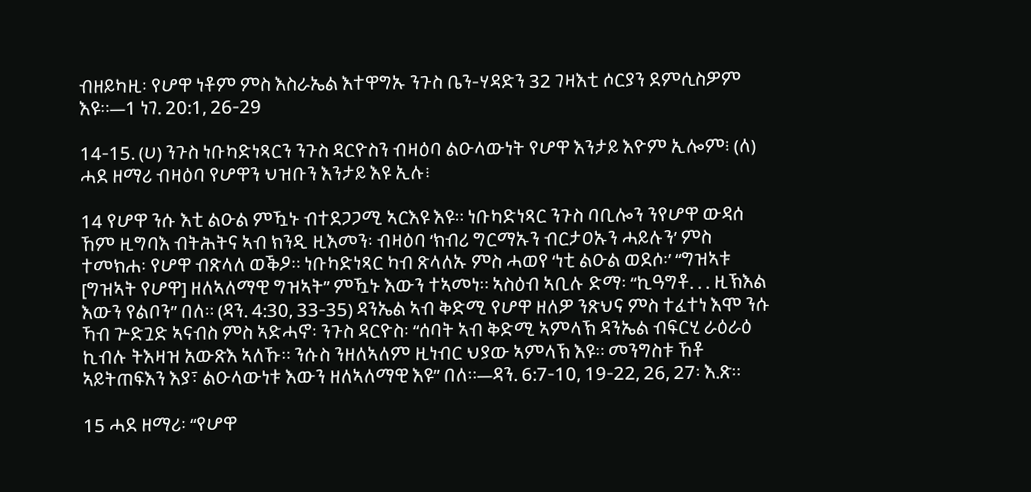ብዘይካዚ፡ የሆዋ ነቶም ምስ እስራኤል እተዋግኡ ንጉስ ቤን-ሃዳድን 32 ገዛእቲ ሶርያን ደምሲስዎም እዩ።—1 ነገ. 20:1, 26-29

14-15. (ሀ) ንጉስ ነቡካድነጻርን ንጉስ ዳርዮስን ብዛዕባ ልዑላውነት የሆዋ እንታይ እዮም ኢሎም፧ (ለ) ሓደ ዘማሪ ብዛዕባ የሆዋን ህዝቡን እንታይ እዩ ኢሉ፧

14 የሆዋ ንሱ እቲ ልዑል ምዃኑ ብተደጋጋሚ ኣርእዩ እዩ። ነቡካድነጻር ንጉስ ባቢሎን ንየሆዋ ውዳሰ ኸም ዚግባእ ብትሕትና ኣብ ክንዲ ዚእመን፡ ብዛዕባ ‘ክብሪ ግርማኡን ብርታዐኡን ሓይሉን’ ምስ ተመክሐ፡ የሆዋ ብጽላለ ወቕዖ። ነቡካድነጻር ካብ ጽላለኡ ምስ ሓወየ ‘ነቲ ልዑል ወደሶ፡’ “ግዝኣቱ [ግዝኣት የሆዋ] ዘለኣለማዊ ግዝኣት” ምዃኑ እውን ተኣመነ። ኣስዕብ ኣቢሉ ድማ፡ “ኪዓግቶ. . . ዚኽእል እውን የልቦን” በለ። (ዳን. 4:30, 33-35) ዳንኤል ኣብ ቅድሚ የሆዋ ዘለዎ ንጽህና ምስ ተፈተነ እሞ ንሱ ኻብ ጕድጓድ ኣናብስ ምስ ኣድሓኖ፡ ንጉስ ዳርዮስ፡ “ሰባት ኣብ ቅድሚ ኣምላኽ ዳንኤል ብፍርሂ ራዕራዕ ኪብሉ ትእዛዝ አውጽእ ኣለኹ። ንሱስ ንዘለኣለም ዚነብር ህያው ኣምላኽ እዩ። መንግስቱ ኸቶ ኣይትጠፍእን እያ፣ ልዑላውነቱ እውን ዘለኣለማዊ እዩ” በለ።—ዳን. 6:7-10, 19-22, 26, 27፡ እ.ጽ።

15 ሓደ ዘማሪ፡ “የሆዋ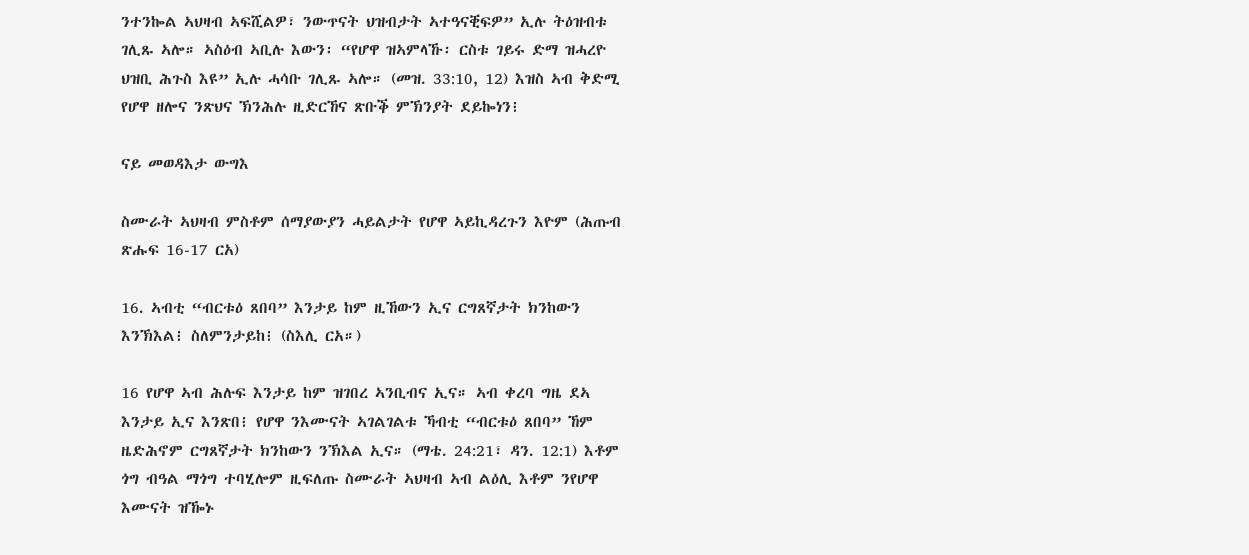ንተንኰል ኣህዛብ ኣፍሺልዎ፣ ንውጥናት ህዝብታት ኣተዓናቒፍዎ” ኢሉ ትዕዝብቱ ገሊጹ ኣሎ። ኣስዕብ ኣቢሉ እውን፡ “የሆዋ ዝኣምላኹ፡ ርስቱ ገይሩ ድማ ዝሓረዮ ህዝቢ ሕጉስ እዩ” ኢሉ ሓሳቡ ገሊጹ ኣሎ። (መዝ. 33:10, 12) እዝስ ኣብ ቅድሚ የሆዋ ዘሎና ንጽህና ኽንሕሉ ዚድርኸና ጽቡቕ ምኽንያት ደይኰነን፧

ናይ መወዳእታ ውግእ

ስሙራት ኣህዛብ ምስቶም ሰማያውያን ሓይልታት የሆዋ ኣይኪዳረጉን እዮም (ሕጡብ ጽሑፍ 16-17 ርአ)

16. ኣብቲ “ብርቱዕ ጸበባ” እንታይ ከም ዚኸውን ኢና ርግጸኛታት ክንከውን እንኽእል፧ ስለምንታይከ፧ (ስእሊ ርአ።)

16 የሆዋ ኣብ ሕሉፍ እንታይ ከም ዝገበረ ኣንቢብና ኢና። ኣብ ቀረባ ግዜ ደኣ እንታይ ኢና እንጽበ፧ የሆዋ ንእሙናት ኣገልገልቱ ኻብቲ “ብርቱዕ ጸበባ” ኸም ዜድሕኖም ርግጸኛታት ክንከውን ንኽእል ኢና። (ማቴ. 24:21፣ ዳን. 12:1) እቶም ጎግ ብዓል ማጎግ ተባሂሎም ዚፍለጡ ስሙራት ኣህዛብ ኣብ ልዕሊ እቶም ንየሆዋ እሙናት ዝዀኑ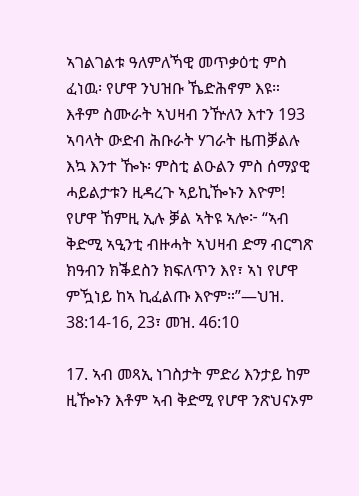ኣገልገልቱ ዓለምለኻዊ መጥቃዕቲ ምስ ፈነዉ፡ የሆዋ ንህዝቡ ኼድሕኖም እዩ። እቶም ስሙራት ኣህዛብ ንዅለን እተን 193 ኣባላት ውድብ ሕቡራት ሃገራት ዜጠቓልሉ እኳ እንተ ዀኑ፡ ምስቲ ልዑልን ምስ ሰማያዊ ሓይልታቱን ዚዳረጉ ኣይኪዀኑን እዮም! የሆዋ ኸምዚ ኢሉ ቓል ኣትዩ ኣሎ፦ “ኣብ ቅድሚ ኣዒንቲ ብዙሓት ኣህዛብ ድማ ብርግጽ ክዓብን ክቕደስን ክፍለጥን እየ፣ ኣነ የሆዋ ምዃነይ ከኣ ኪፈልጡ እዮም።”—ህዝ. 38:14-16, 23፣ መዝ. 46:10

17. ኣብ መጻኢ ነገስታት ምድሪ እንታይ ከም ዚዀኑን እቶም ኣብ ቅድሚ የሆዋ ንጽህናኦም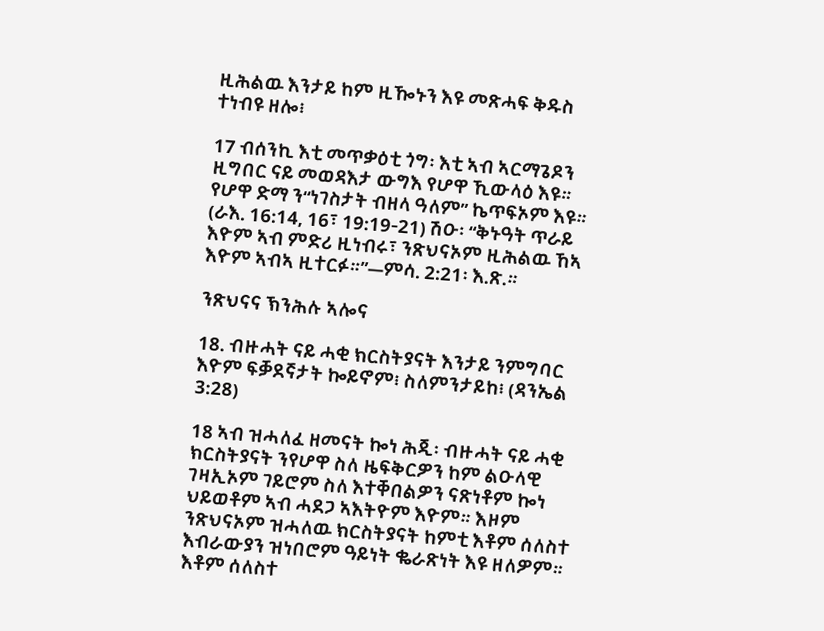ዚሕልዉ እንታይ ከም ዚዀኑን እዩ መጽሓፍ ቅዱስ ተነብዩ ዘሎ፧

17 ብሰንኪ እቲ መጥቃዕቲ ጎግ፡ እቲ ኣብ ኣርማጌዶን ዚግበር ናይ መወዳእታ ውግእ የሆዋ ኺውላዕ እዩ። የሆዋ ድማ ን“ነገስታት ብዘላ ዓለም” ኬጥፍኦም እዩ። (ራእ. 16:14, 16፣ 19:19-21) ሽዑ፡ “ቅኑዓት ጥራይ እዮም ኣብ ምድሪ ዚነብሩ፣ ንጽህናኦም ዚሕልዉ ኸኣ እዮም ኣብኣ ዚተርፉ።”—ምሳ. 2:21፡ እ.ጽ.።

ንጽህናና ኽንሕሉ ኣሎና

18. ብዙሓት ናይ ሓቂ ክርስትያናት እንታይ ንምግባር እዮም ፍቓደኛታት ኰይኖም፧ ስለምንታይከ፧ (ዳንኤል 3:28)

18 ኣብ ዝሓለፈ ዘመናት ኰነ ሕጂ፡ ብዙሓት ናይ ሓቂ ክርስትያናት ንየሆዋ ስለ ዜፍቅርዎን ከም ልዑላዊ ገዛኢኦም ገይሮም ስለ እተቐበልዎን ናጽነቶም ኰነ ህይወቶም ኣብ ሓደጋ ኣእትዮም እዮም። እዞም ንጽህናኦም ዝሓለዉ ክርስትያናት ከምቲ እቶም ሰለስተ እብራውያን ዝነበሮም ዓይነት ቈራጽነት እዩ ዘለዎም። እቶም ሰለስተ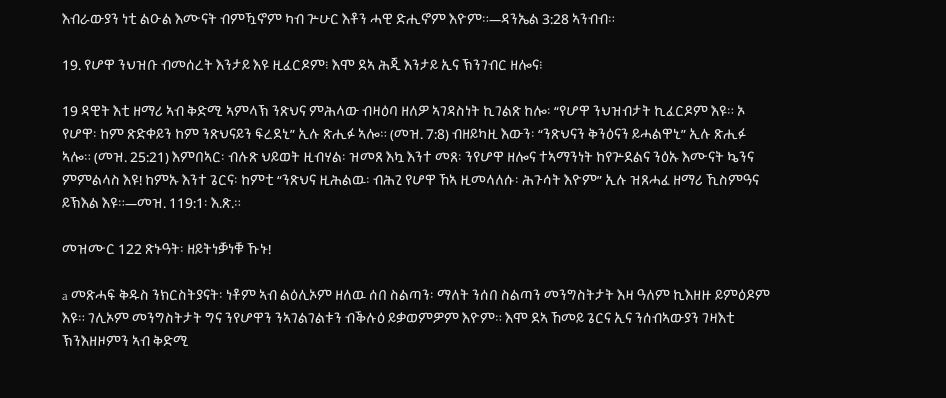እብራውያን ነቲ ልዑል እሙናት ብምዃኖም ካብ ጕሁር እቶን ሓዊ ድሒኖም እዮም።—ዳንኤል 3:28 ኣንብብ።

19. የሆዋ ንህዝቡ ብመሰረት እንታይ እዩ ዚፈርዶም፧ እሞ ደኣ ሕጂ እንታይ ኢና ኽንገብር ዘሎና፧

19 ዳዊት እቲ ዘማሪ ኣብ ቅድሚ ኣምላኽ ንጽህና ምሕላው ብዛዕባ ዘለዎ ኣገዳስነት ኪገልጽ ከሎ፡ “የሆዋ ንህዝብታት ኪፈርዶም እዩ። ኦ የሆዋ፡ ከም ጽድቀይን ከም ንጽህናይን ፍረደኒ” ኢሉ ጽሒፉ ኣሎ። (መዝ. 7:8) ብዘይካዚ እውን፡ “ንጽህናን ቅንዕናን ይሓልዋኒ” ኢሉ ጽሒፉ ኣሎ። (መዝ. 25:21) እምበኣር፡ ብሉጽ ህይወት ዚብሃል፡ ዝመጸ እኳ እንተ መጸ፡ ንየሆዋ ዘሎና ተኣማንነት ከየጕደልና ንዕኡ እሙናት ኴንና ምምልላስ እዩ! ከምኡ እንተ ጌርና፡ ከምቲ “ንጽህና ዚሕልዉ፡ ብሕጊ የሆዋ ኸኣ ዚመላለሱ፡ ሕጉሳት እዮም” ኢሉ ዝጸሓፈ ዘማሪ ኺስምዓና ይኽእል እዩ።—መዝ. 119:1፡ እ.ጽ.።

መዝሙር 122 ጽኑዓት፡ ዘይትነቓነቑ ኹኑ!

a መጽሓፍ ቅዱስ ንክርስትያናት፡ ነቶም ኣብ ልዕሊኦም ዘለዉ ሰበ ስልጣን፡ ማለት ንሰበ ስልጣን መንግስትታት እዛ ዓለም ኪእዘዙ ይምዕዶም እዩ። ገሊኦም መንግስትታት ግና ንየሆዋን ንኣገልገልቱን ብቕሉዕ ይቃወምዎም እዮም። እሞ ደኣ ኸመይ ጌርና ኢና ንሰብኣውያን ገዛእቲ ኽንእዘዞምን ኣብ ቅድሚ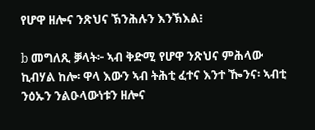የሆዋ ዘሎና ንጽህና ኽንሕሉን እንኽእል፧

b መግለጺ ቓላት፦ ኣብ ቅድሚ የሆዋ ንጽህና ምሕላው ኪብሃል ከሎ፡ ዋላ እውን ኣብ ትሕቲ ፈተና እንተ ዀንና፡ ኣብቲ ንዕኡን ንልዑላውነቱን ዘሎና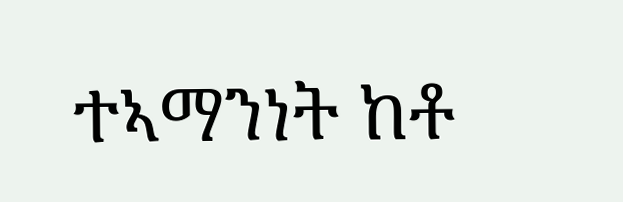ተኣማንነት ከቶ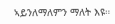ኣይንለማለምን ማለት እዩ።